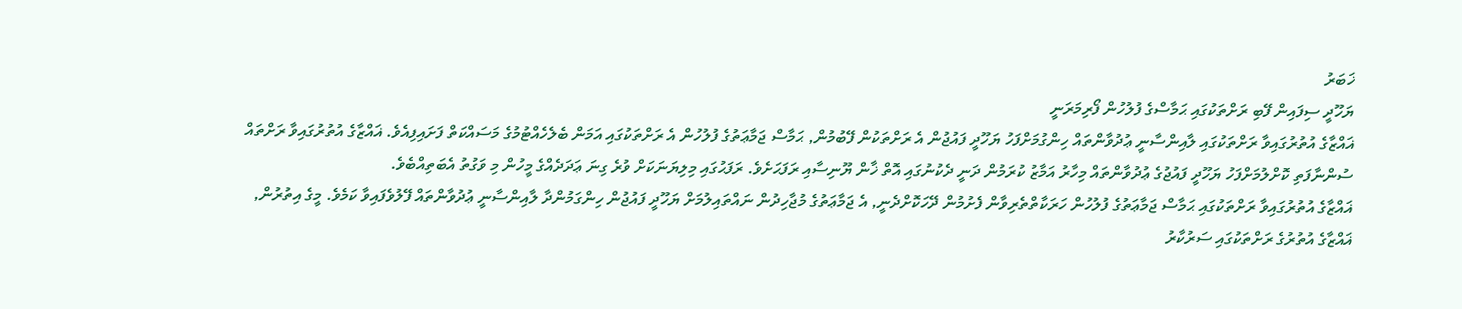ޚަބަރު
ޔަހޫދީ ސިފައިން ފޭބި ރަށްތަކުގައި ޙަމާސްގެ ފުލުހުން ފޯރިމަރަނީ
ޣައްޒާގެ އުތުރުގައިވާ ރަށްތަކުގައި ލާއިންސާނީ ޢުދުވާންތައް ހިންގުމަށްފަހު ޔަހޫދީ ފައުޖުން އެ ރަށްތަކުން ފޭބުމުން, ޙަމާސް ޖަމާޢަތުގެ ފުލުހުން އެ ރަށްތަކުގައި އަމަން ބެލެހެއްޓުމުގެ މަސައްކަތް ފަށައިފިއެވެ. ޣައްޒާގެ އުތުރުގައިވާ ރަށްތައް ސުންނާފަތި ކޮށްލުމަށްފަހު ޔަހޫދީ ފައުޖުގެ ޢުދުވާންތައް މިހާރު އަމާޒު ކުރަމުން ދަނީ ދެކުނުގައި އޮތް ޚާން ޔޫނިސާއި ރަފަޙަށެވެ. ރަފަޙުގައި މިލިޔަނަކަށް ވުރެ ގިނަ ޢަދަދެއްގެ މީހުން މި ވަގުތު އެބަތިއްބެވެ.
ޣައްޒާގެ އުތުރުގައިވާ ރަށްތަކުގައި ޙަމާސް ޖަމާޢަތުގެ ފުލުހުން ހަރަކާތްތެރިވާން ފެށުމުން ދޭހަކޮށްދެނީ, އެ ޖަމާޢަތުގެ މުޖާހިދުން ނައްތައިލުމަށް ޔަހޫދީ ފައުޖުން ހިންގަމުންދާ ލާއިންސާނީ ޢުދުވާންތައް ފޭލުވެފައިވާ ކަމެވެ. މީގެ އިތުރުން, ޣައްޒާގެ އުތުރުގެ ރަށްތަކުގައި ސަރުކާރު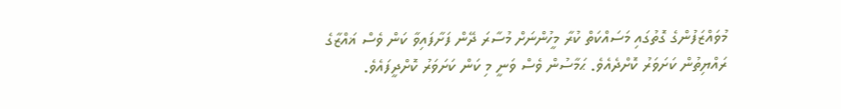މުވައްޒަފުންގެ ގޮތުގައި މަސައްކަތް ކުރާ މީހުންނަށް މުސާރަ ދޭން ފަށާފައިވާ ކަން ވެސް ޣައްޒާގެ ރައްޔިތުން ކަށަވަރު ކޮށްދެއެވެ. ޙަމާސުން ވެސް ވަނީ މި ކަން ކަށަވަރު ކޮށްދީފައެވެ.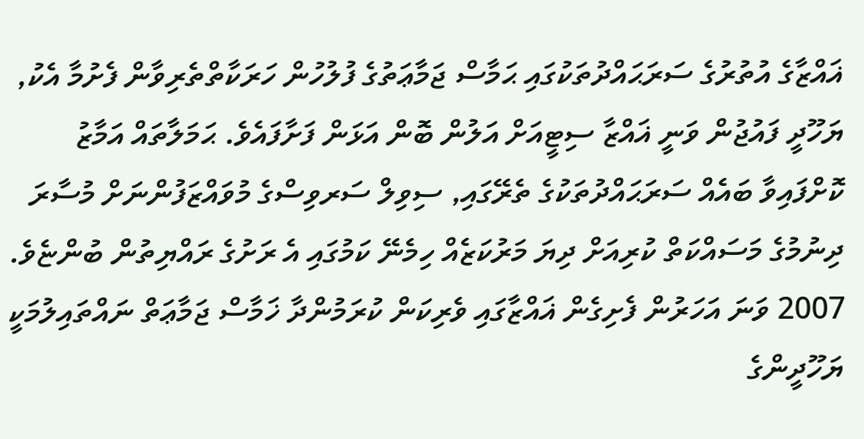ޣައްޒާގެ އުތުރުގެ ސަރަޙައްދުތަކުގައި ޙަމާސް ޖަމާޢަތުގެ ފުލުހުން ހަރަކާތްތެރިވާން ފެށުމާ އެކު, ޔަހޫދީ ފައުޖުން ވަނީ ޣައްޒާ ސިޓީއަށް އަލުން ބޮން އަޅަން ފަށާފައެވެ. ޙަމަލާތައް އަމާޒު ކޮށްފައިވާ ބައެއް ސަރަޙައްދުތަކުގެ ތެރޭގައި, ސިވިލް ސަރވިސްގެ މުވައްޒަފުންނަށް މުސާރަ ދިނުމުގެ މަސައްކަތް ކުރިއަށް ދިޔަ މަރުކަޒެއް ހިމެނޭ ކަމުގައި އެ ރަށުގެ ރައްޔިތުން ބުންޏެވެ. 2007 ވަނަ އަހަރުން ފެށިގެން ޣައްޒާގައި ވެރިކަން ކުރަމުންދާ ޚަމާސް ޖަމާޢަތް ނައްތައިލުމަކީ ޔަހޫދީންގެ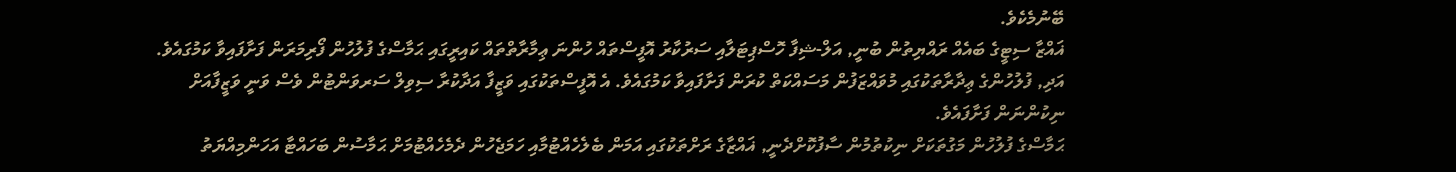ބޭނުމެކެވެ.
ޣައްޒާ ސިޓީގެ ބައެއް ރައްޔިތުން ބުނީ, އަލް-ޝިފާ ހޮސްޕިޓަލާއި ސަރުކާރު އޮފީސްތައް ހުންނަ ޢިމާރާތްތައް ކައިރީގައި ޙަމާސްގެ ފުލުހުން ފޯރިމަރަން ފަށާފައިވާ ކަމުގައެވެ. އަދި, ފުލުހުންގެ ޢިދާރާތަކުގައި މުވައްޒަފުން މަސައްކަތް ކުރަން ފަށާފައިވާ ކަމުގައެވެ. އެ އޮފީސްތަކުގައި ވަޒީފާ އަދާކުރާ ސިވިލް ސަރވަންޓުން ވެސް ވަނީ ވަޒީފާއަށް ނިކުންނަން ފަށާފައެވެ.
ޙަމާސްގެ ފުލުހުން މަގުތަކަށް ނިކުތުމުން ސާފުކޮށްދެނީ, ޣައްޒާގެ ރަށްތަކުގައި އަމަން ބެލެހެއްޓުމާއި ހަމަޖެހުން ދެމެހެއްޓުމަށް ޙަމާސުން ބަހައްޓާ އަހަންމިއްޔަތު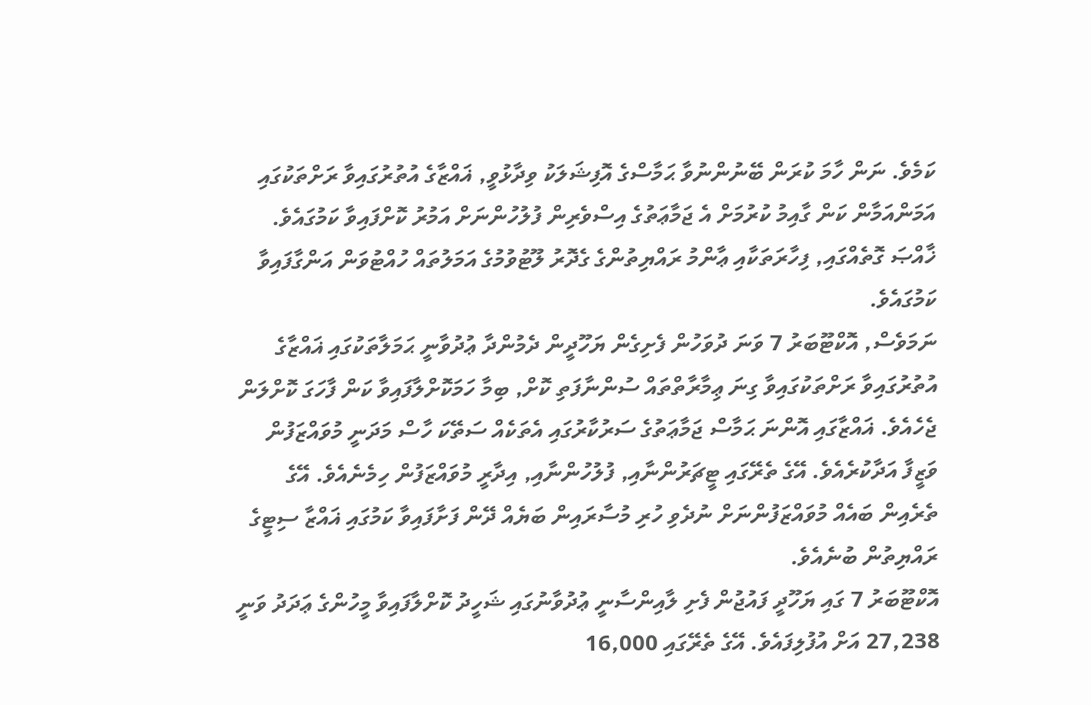ކަމެވެ. ނަން ހާމަ ކުރަން ބޭނުންނުވާ ޙަމާސްގެ އޮފިޝަލަކު ވިދާޅުވީ, ޣައްޒާގެ އުތުރުގައިވާ ރަށްތަކުގައި އަމަންއަމާން ކަން ގާއިމު ކުރުމަށް އެ ޖަމާޢަތުގެ އިސްވެރިން ފުލުހުންނަށް އަމުރު ކޮށްފައިވާ ކަމުގައެވެ. ޚާއްޞަ ގޮތެއްގައި, ފިހާރަތަކާއި ޢާންމު ރައްޔިތުންގެ ގެދޮރު ލޫޓުވުމުގެ އަމަލުތައް ހުއްޓުވަން އަންގާފައިވާ ކަމުގައެވެ.
ނަމަވެސް, އޮކްޓޫބަރު 7 ވަނަ ދުވަހުން ފެށިގެން ޔަހޫދީން ދެމުންދާ ޢުދުވާނީ ޙަމަލާތަކުގައި ޣައްޒާގެ އުތުރުގައިވާ ރަށްތަކުގައިވާ ގިނަ ޢިމާރާތްތައް ސުންނާފަތި ކޮށް, ބިމާ ހަމަކޮށްލާފައިވާ ކަން ފާހަގަ ކޮށްލަން ޖެހެއެވެ. ޣައްޒާގައި އޮންނަ ޙަމާސް ޖަމާޢަތުގެ ސަރުކާރުގައި އެތަކެއް ސަތޭކަ ހާސް މަދަނީ މުވައްޒަފުން ވަޒީފާ އަދާކުރެއެވެ. އޭގެ ތެރޭގައި ޓީޗަރުންނާއި, ފުލުހުންނާއި, އިދާރީ މުވައްޒަފުން ހިމެނެއެވެ. އޭގެ ތެރެއިން ބައެއް މުވައްޒަފުންނަށް ނުދެވި ހުރި މުސާރައިން ބަޔެއް ދޭން ފަށާފައިވާ ކަމުގައި ޣައްޒާ ސިޓީގެ ރައްޔިތުން ބުނެއެވެ.
އޮކްޓޫބަރު 7 ގައި ޔަހޫދީ ފައުޖުން ފެށި ލާއިންސާނީ ޢުދުވާނުގައި ޝަހީދު ކޮށްލާފައިވާ މީހުންގެ ޢަދަދު ވަނީ 27,238 އަށް އުފުލިފައެވެ. އޭގެ ތެރޭގައި 16,000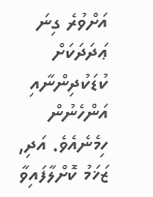އަށްވުރެ ގިނަ ޢަދަދަކަށް ކުޑަކުދިންނާއި އަންހެނުން ހިމެނެއެވެ. އަދި, ޒަޚަމު ކޮށްލާފައިވާ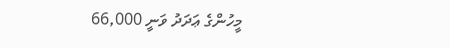މީހުންގެ ޢަދަދު ވަނީ 66,000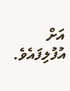އަށް އުފުލިފައެވެ.